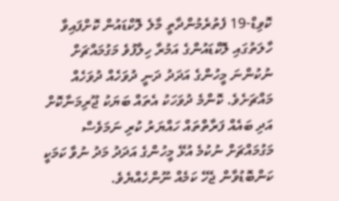ކޮވިޑް-19 ފެތުރެމުންދާތީ މާލެ ލޮކްޑައުން ކޮށްފައިވާ ހާލަތުގައި ލޮކްޑައުންގެ އަމުރާ ހިލާފުވެ މަގުމައްޗަށް ނުކުންނަ މީހުންގެ އަދަދު ދަނީ ދުވަހެއް ދުވަހެއް މައްޗަށެވެ. ކޮންމެ ދުވަހަކު އެތައް ބަޔަކު ޖޫރިމަނާކޮށް އަދި ބައެއް ފަރާތްތައް ހައްޔަރު ކުރި ނަމަވެސް މަގުމައްޗަށް ނުކުމެ އުޅޭ މީހުންގެ އަދަދު މަދު ނުވާ ކަމަކީ ކަންބޮޑުވާން ޖެހޭ ކަމެއް ނޫންހެއްޔެވެ.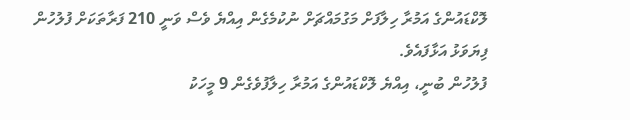ލޮކްޑައުންގެ އަމުރާ ހިލާފަށް މަގުމައްޗަށް ނުކުމެގެން އިއްޔެ ވެސް ވަނީ 210 ފަރާތަކަށް ފުލުހުން ފިޔަވަޅު އަޅާފައެވެ.
ފުލުހުން ބުނީ، އިއްޔެ ލޮކްޑައުންގެ އަމުރާ ހިލާފުވެގެން 9 މީހަކު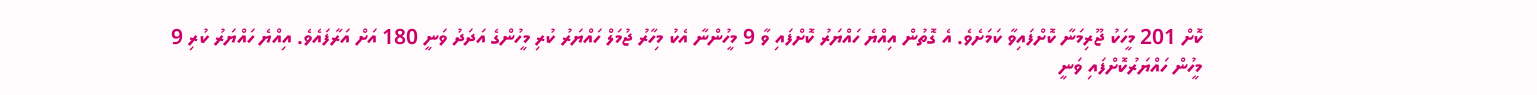ކޮށް 201 މީހަކު ޖޫރިމަނާ ކޮށްފައިވާ ކަމަށެވެ. އެ ގޮތުން އިއްޔެ ހައްޔަރު ކޮށްފައި ވާ 9 މީހުންނާ އެކު މިހާރު ޖުމަލް ހައްޔަރު ކުރި މީހުންގެ އަދަދު ވަނީ 180 އަށް އަރާފައެވެ. އިއްޔެ ހައްޔަރު ކުރި 9 މީހުން ހައްޔަރުކޮށްފައި ވަނީ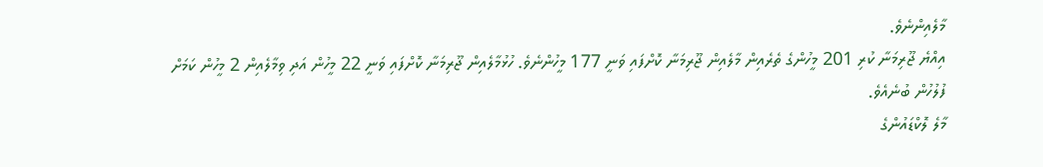މާލެއިންނެވެ.
އިއްޔެ ޖޫރިމަނާ ކުރި 201 މީހުންގެ ތެރެއިން މާލެއިން ޖޫރިމަނާ ކޮށްފައި ވަނީ 177 މީހުންނެވެ. ހުޅުމާލެއިން ޖޫރިމަނާ ކޮށްފައި ވަނީ 22 މީހުން އަދި ވިމާލެއިން 2 މީހުން ކަމަށް ފުލުހުން ބުނެއެވެ.
މާލެ ލޮކްޑައުންގެ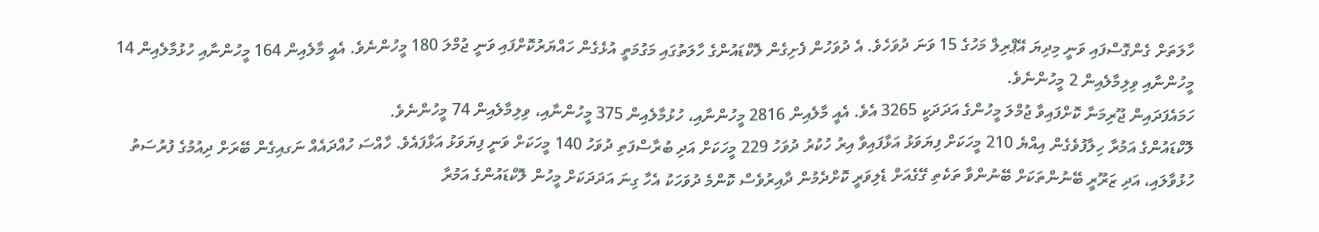ހާލަތަށް ގެންގޮސްފައި ވަނީ މިދިޔަ އޭޕްރިލް މަހުގެ 15 ވަނަ ދުވަހެވެ. އެ ދުވަހުން ފެށިގެން ލޮކްޑައުންގެ ހާލަތުގައި މަގުމަތީ އުޅެގެން ހައްޔަރުކޮށްފައި ވަނީ ޖުމްލަ 180 މީހުންނެވެ. އެއީ މާލެއިން 164 މީހުންނާއި ހުޅުމާލެއިން 14 މީހުންނާއި ވިލިމާލެއިން 2 މީހުންނެވެ.
ހަމައެފަދައިން ޖޫރިމަނާ ކޮށްފައިވާ ޖުމްލަ މީހުންގެ އަދަދަކީ 3265 އެވެ. އެއީ މާލެއިން 2816 މީހުންނާއި، ހުޅުމާލެއިން 375 މީހުންނާއި، ވިލިމާލެއިން 74 މީހުންނެވެ.
ލޮކްޑައުންގެ އަމުރާ ހިލާފުވެގެން އިއްޔެ 210 މީހަކަށް ފިޔަވަޅު އަޅާފައިވާ އިރު ހުކުރު ދުވަހު 229 މީހަކަށް އަދި ބުރާސްފަތި ދުވަހު 140 މީހަކަށް ވަނީ ފިޔަވަޅު އަޅާފައެވެ. ހާއްސަ ހުއްދައެއް ނަގއިގެން ބޭރަށް ދިއުމުގެ ފުރުސަތު ހުޅުވާލައި، އަދި ޒަރޫރީ ބޭނުންތަކަށް ބޭނުންވާ ތަކެތި ގޭގެއަށް ޑެލިވަރީ ކޮށްދެމުން ދާއިރުވެސް ކޮންމެ ދުވަހަކު އެހާ ގިނަ އަދަދަކަށް މީހުން ލޮކްޑައުންގެ އަމުރާ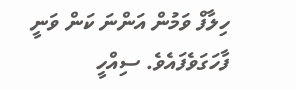ހިލާފް ވަމުން އަންނަ ކަން ވަނީ ފާހަގަވެފައެވެ. ސިއްހީ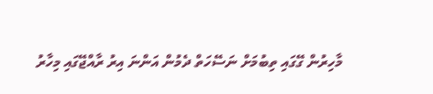މާހިރުން ގޭގައި ތިބުމަށް ނަސޭހަތް ދެމުން އަންނަ އިރު ރާއްޖޭގައި މިހާރު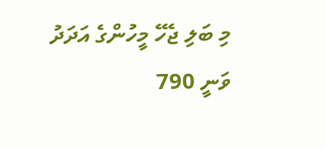މި ބަލި ޖެހޭ މީހުންގެ އަދަދު ވަނީ 790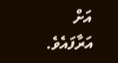އަށް އަރާފައެވެ.